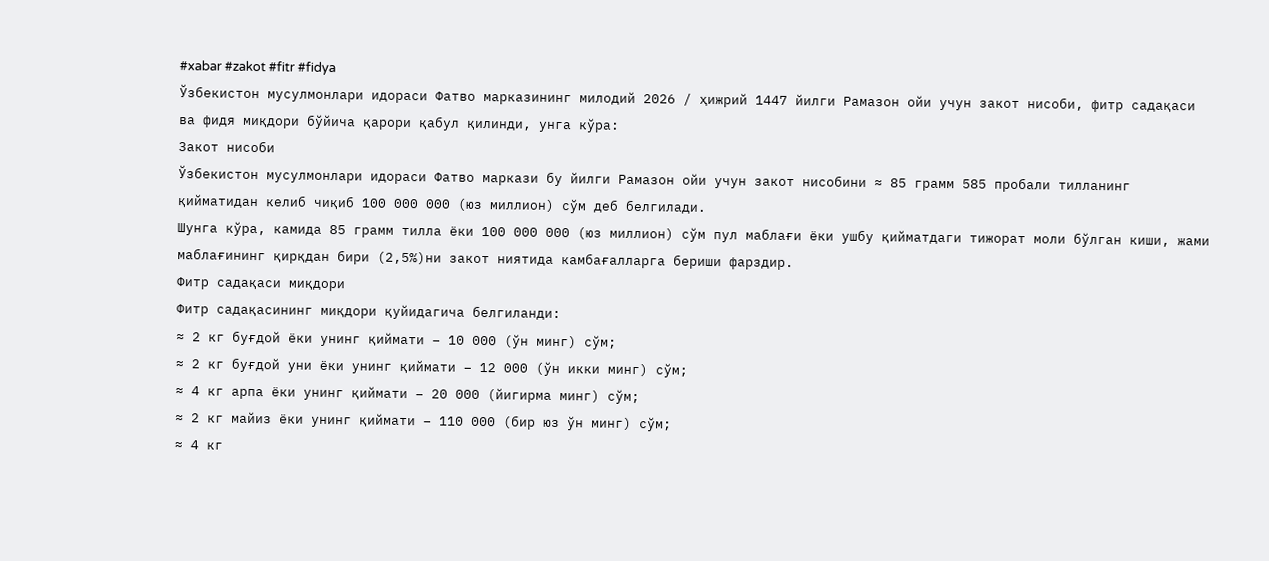#xabar #zakot #fitr #fidya
Ўзбекистон мусулмонлари идораси Фатво марказининг милодий 2026 / ҳижрий 1447 йилги Рамазон ойи учун закот нисоби, фитр садақаси ва фидя миқдори бўйича қарори қабул қилинди, унга кўра:
Закот нисоби
Ўзбекистон мусулмонлари идораси Фатво маркази бу йилги Рамазон ойи учун закот нисобини ≈ 85 грамм 585 пробали тилланинг қийматидан келиб чиқиб 100 000 000 (юз миллион) сўм деб белгилади.
Шунга кўра, камида 85 грамм тилла ёки 100 000 000 (юз миллион) сўм пул маблағи ёки ушбу қийматдаги тижорат моли бўлган киши, жами маблағининг қирқдан бири (2,5%)ни закот ниятида камбағалларга бериши фарздир.
Фитр садақаси миқдори
Фитр садақасининг миқдори қуйидагича белгиланди:
≈ 2 кг буғдой ёки унинг қиймати – 10 000 (ўн минг) сўм;
≈ 2 кг буғдой уни ёки унинг қиймати – 12 000 (ўн икки минг) сўм;
≈ 4 кг арпа ёки унинг қиймати – 20 000 (йигирма минг) сўм;
≈ 2 кг майиз ёки унинг қиймати – 110 000 (бир юз ўн минг) сўм;
≈ 4 кг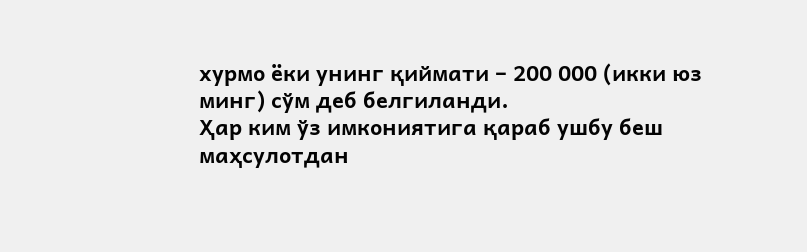хурмо ёки унинг қиймати – 200 000 (икки юз минг) сўм деб белгиланди.
Ҳар ким ўз имкониятига қараб ушбу беш маҳсулотдан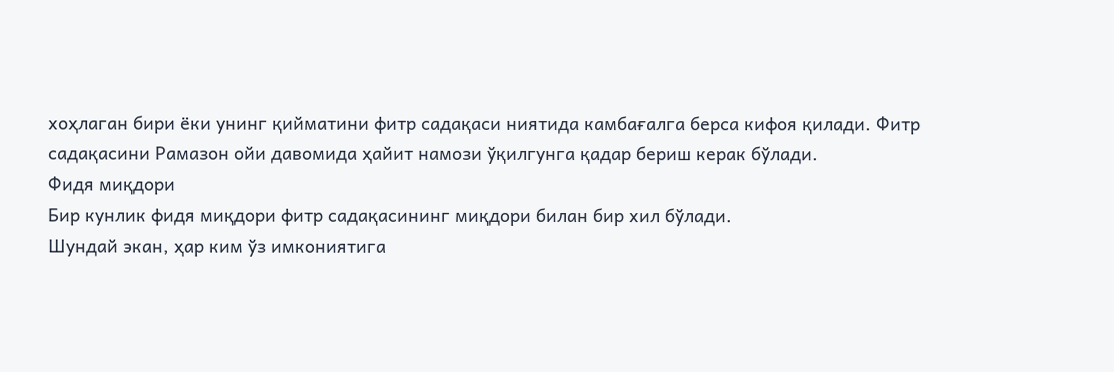хоҳлаган бири ёки унинг қийматини фитр садақаси ниятида камбағалга берса кифоя қилади. Фитр садақасини Рамазон ойи давомида ҳайит намози ўқилгунга қадар бериш керак бўлади.
Фидя миқдори
Бир кунлик фидя миқдори фитр садақасининг миқдори билан бир хил бўлади.
Шундай экан, ҳар ким ўз имкониятига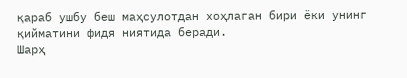қараб ушбу беш маҳсулотдан хоҳлаган бири ёки унинг қийматини фидя ниятида беради.
Шарҳ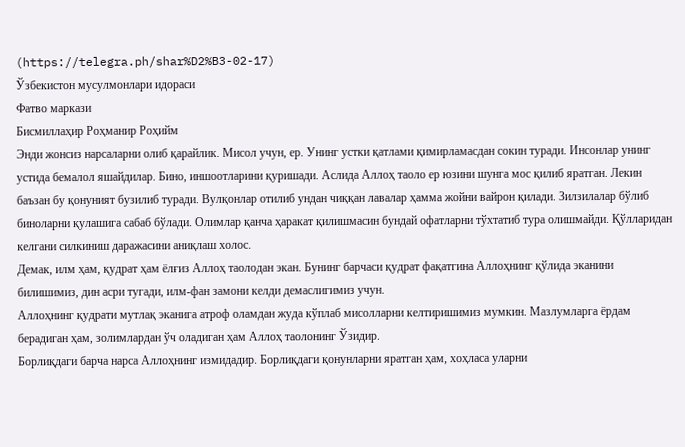(https://telegra.ph/shar%D2%B3-02-17)
Ўзбекистон мусулмонлари идораси
Фатво маркази
Бисмиллаҳир Роҳманир Роҳийм
Энди жонсиз нарсаларни олиб қарайлик. Мисол учун, ер. Унинг устки қатлами қимирламасдан сокин туради. Инсонлар унинг устида бемалол яшайдилар. Бино, иншоотларини қуришади. Аслида Аллоҳ таоло ер юзини шунга мос қилиб яратган. Лекин баъзан бу қонуният бузилиб туради. Вулқонлар отилиб ундан чиққан лавалар ҳамма жойни вайрон қилади. Зилзилалар бўлиб биноларни қулашига сабаб бўлади. Олимлар қанча ҳаракат қилишмасин бундай офатларни тўхтатиб тура олишмайди. Қўлларидан келгани силкиниш даражасини аниқлаш холос.
Демак, илм ҳам, қудрат ҳам ёлғиз Аллоҳ таолодан экан. Бунинг барчаси қудрат фақатгина Аллоҳнинг қўлида эканини билишимиз, дин асри тугади, илм-фан замони келди демаслигимиз учун.
Аллоҳнинг қудрати мутлақ эканига атроф оламдан жуда кўплаб мисолларни келтиришимиз мумкин. Мазлумларга ёрдам берадиган ҳам, золимлардан ўч оладиган ҳам Аллоҳ таолонинг Ўзидир.
Борлиқдаги барча нарса Аллоҳнинг измидадир. Борлиқдаги қонунларни яратган ҳам, хоҳласа уларни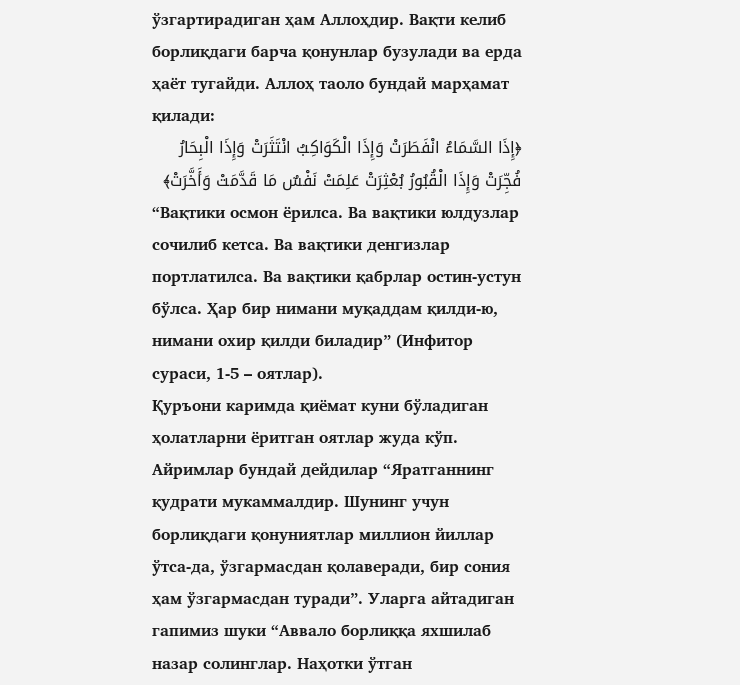ўзгартирадиган ҳам Аллоҳдир. Вақти келиб борлиқдаги барча қонунлар бузулади ва ерда ҳаёт тугайди. Аллоҳ таоло бундай марҳамат қилади:
﴿إِذَا السَّمَاءُ انْفَطَرَتْ وَإِذَا الْكَوَاكِبُ انْتَثَرَتْ وَإِذَا الْبِحَارُ فُجِّرَتْ وَإِذَا الْقُبُورُ بُعْثِرَتْ عَلِمَتْ نَفْسٌ مَا قَدَّمَتْ وَأَخَّرَتْ﴾
“Вақтики осмон ёрилса. Ва вақтики юлдузлар сочилиб кетса. Ва вақтики денгизлар портлатилса. Ва вақтики қабрлар остин-устун бўлса. Ҳар бир нимани муқаддам қилди-ю, нимани охир қилди биладир” (Инфитор сураси, 1-5 – оятлар).
Қуръони каримда қиёмат куни бўладиган ҳолатларни ёритган оятлар жуда кўп. Айримлар бундай дейдилар “Яратганнинг қудрати мукаммалдир. Шунинг учун борлиқдаги қонуниятлар миллион йиллар ўтса-да, ўзгармасдан қолаверади, бир сония ҳам ўзгармасдан туради”. Уларга айтадиган гапимиз шуки “Аввало борлиққа яхшилаб назар солинглар. Наҳотки ўтган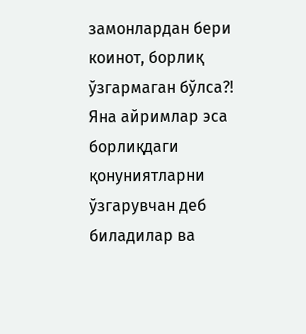замонлардан бери коинот, борлиқ ўзгармаган бўлса?!
Яна айримлар эса борлиқдаги қонуниятларни ўзгарувчан деб биладилар ва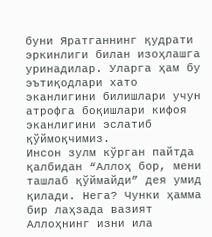буни Яратганнинг қудрати эркинлиги билан изоҳлашга уринадилар. Уларга ҳам бу эътиқодлари хато эканлигини билишлари учун атрофга боқишлари кифоя эканлигини эслатиб қўймоқчимиз.
Инсон зулм кўрган пайтда қалбидан “Аллоҳ бор, мени ташлаб қўймайди” дея умид қилади. Нега? Чунки ҳамма бир лаҳзада вазият Аллоҳнинг изни ила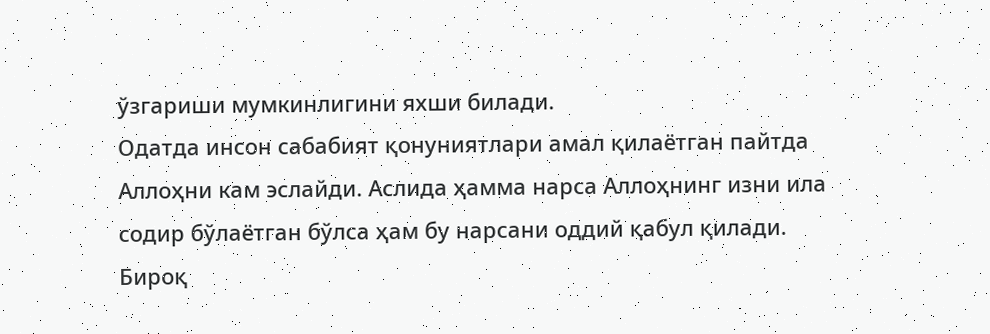ўзгариши мумкинлигини яхши билади.
Одатда инсон сабабият қонуниятлари амал қилаётган пайтда Аллоҳни кам эслайди. Аслида ҳамма нарса Аллоҳнинг изни ила содир бўлаётган бўлса ҳам бу нарсани оддий қабул қилади. Бироқ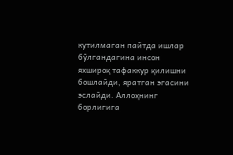кутилмаган пайтда ишлар бўлгандагина инсон яхшироқ тафаккур қилишни бошлайди, яратган эгасини эслайди. Аллоҳнинг борлигига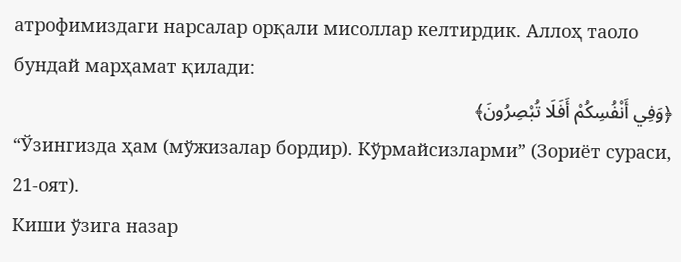атрофимиздаги нарсалар орқали мисоллар келтирдик. Аллоҳ таоло бундай марҳамат қилади:
﴿وَفِي أَنْفُسِكُمْ أَفَلَا تُبْصِرُونَ﴾
“Ўзингизда ҳам (мўжизалар бордир). Кўрмайсизларми” (Зориёт сураси, 21-оят).
Киши ўзига назар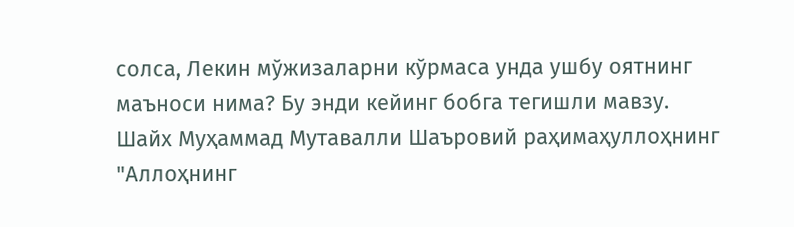солса, Лекин мўжизаларни кўрмаса унда ушбу оятнинг маъноси нима? Бу энди кейинг бобга тегишли мавзу.
Шайх Муҳаммад Мутавалли Шаъровий раҳимаҳуллоҳнинг
"Аллоҳнинг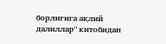борлигига ақлий далиллар" китобидан